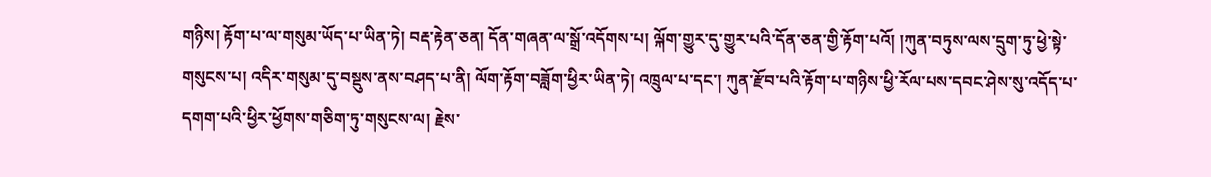གཉིས། རྟོག་པ་ལ་གསུམ་ཡོད་པ་ཡིན་ཏེ། བརྡ་རྟེན་ཅན། དོན་གཞན་ལ་སྒྲོ་འདོགས་པ། ལྐོག་གྱུར་དུ་གྱུར་པའི་དོན་ཅན་གྱི་རྟོག་པའོ། །ཀུན་བཏུས་ལས་དྲུག་ཏུ་ཕྱེ་སྟེ་གསུངས་པ། འདིར་གསུམ་དུ་བསྡུས་ནས་བཤད་པ་ནི། ལོག་རྟོག་བཟློག་ཕྱིར་ཡིན་ཏེ། འཁྲུལ་པ་དང་། ཀུན་རྫོབ་པའི་རྟོག་པ་གཉིས་ཕྱི་རོལ་པས་དབང་ཤེས་སུ་འདོད་པ་དགག་པའི་ཕྱིར་ཕྱོགས་གཅིག་ཏུ་གསུངས་ལ། རྗེས་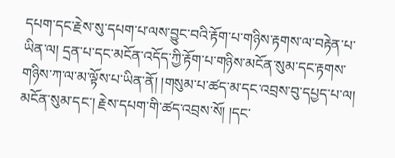དཔག་དང་རྗེས་སུ་དཔག་པ་ལས་བྱུང་བའི་རྟོག་པ་གཉིས་རྟགས་ལ་བརྟེན་པ་ཡིན་ལ། དྲན་པ་དང་མངོན་འདོད་ཀྱི་རྟོག་པ་གཉིས་མངོན་སུམ་དང་རྟགས་གཉིས་ཀ་ལ་མ་ལྟོས་པ་ཡིན་ནོ། །གསུམ་པ་ཚད་མ་དང་འབྲས་བུ་དཔྱད་པ་ལ། མངོན་སུམ་དང་། རྗེས་དཔག་གི་ཚད་འབྲས་སོ། །དང་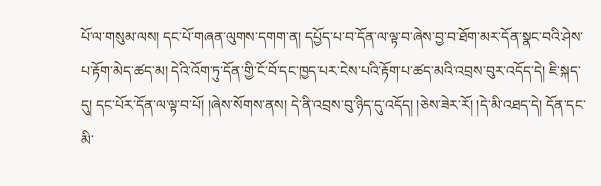པོ་ལ་གསུམ་ལས། དང་པོ་གཞན་ལུགས་དགག་ན། དཔྱོད་པ་བ་དོན་ལ་ལྟ་བ་ཞེས་བྱ་བ་ཐོག་མར་དོན་སྣང་བའི་ཤེས་པ་རྟོག་མེད་ཚད་མ། དེའི་འོག་ཏུ་དོན་གྱི་ངོ་བོ་དང་ཁྱད་པར་ངེས་པའི་རྟོག་པ་ཚད་མའི་འབྲས་བུར་འདོད་དེ། ཇི་སྐད་དུ། དང་པོར་དོན་ལ་ལྟ་བ་པོ། །ཞེས་སོགས་ནས། དེ་ནི་འབྲས་བུ་ཉིད་དུ་འདོད། །ཅེས་ཟེར་རོ། །དེ་མི་འཐད་དེ། དོན་དང་མི་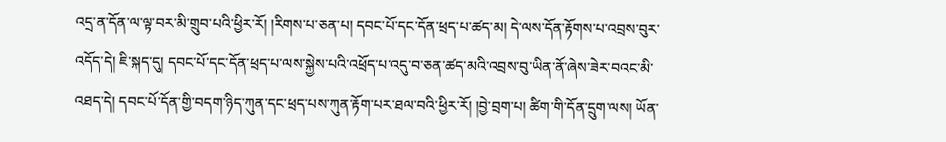འདྲ་ན་དོན་ལ་ལྟ་བར་མི་གྲུབ་པའི་ཕྱིར་རོ། །རིགས་པ་ཅན་པ། དབང་པོ་དང་དོན་ཕྲད་པ་ཚད་མ། དེ་ལས་དོན་རྟོགས་པ་འབྲས་བུར་འདོད་དེ། ཇི་སྐད་དུ། དབང་པོ་དང་དོན་ཕྲད་པ་ལས་སྐྱེས་པའི་འཕྲོད་པ་འདུ་བ་ཅན་ཚད་མའི་འབྲས་བུ་ཡིན་ནོ་ཞེས་ཟེར་བའང་མི་འཐད་དེ། དབང་པོ་དོན་གྱི་བདག་ཉིད་ཀུན་དང་ཕྲད་པས་ཀུན་རྟོག་པར་ཐལ་བའི་ཕྱིར་རོ། །བྱེ་བྲག་པ། ཚིག་གི་དོན་དྲུག་ལས། ཡོན་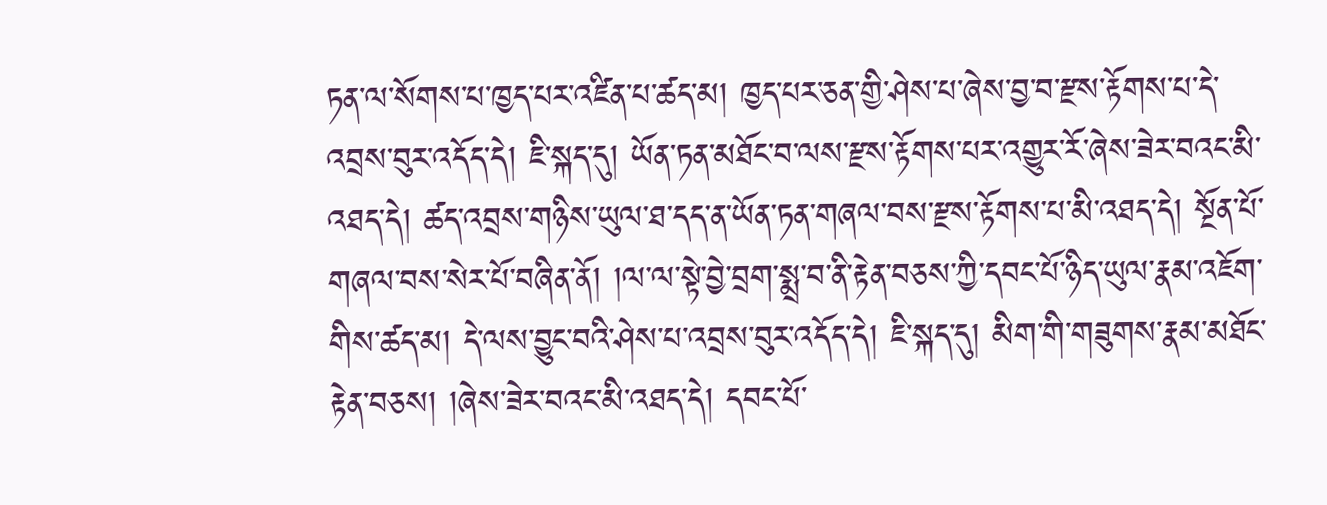ཏན་ལ་སོགས་པ་ཁྱད་པར་འཛིན་པ་ཚད་མ། ཁྱད་པར་ཅན་གྱི་ཤེས་པ་ཞེས་བྱ་བ་རྫས་རྟོགས་པ་དེ་འབྲས་བུར་འདོད་དེ། ཇི་སྐད་དུ། ཡོན་ཏན་མཐོང་བ་ལས་རྫས་རྟོགས་པར་འགྱུར་རོ་ཞེས་ཟེར་བའང་མི་འཐད་དེ། ཚད་འབྲས་གཉིས་ཡུལ་ཐ་དད་ན་ཡོན་ཏན་གཞལ་བས་རྫས་རྟོགས་པ་མི་འཐད་དེ། སྔོན་པོ་གཞལ་བས་སེར་པོ་བཞིན་ནོ། །ལ་ལ་སྟེ་བྱེ་བྲག་སྨྲ་བ་ནི་རྟེན་བཅས་ཀྱི་དབང་པོ་ཉིད་ཡུལ་རྣམ་འཇོག་གིས་ཚད་མ། དེ་ལས་བྱུང་བའི་ཤེས་པ་འབྲས་བུར་འདོད་དེ། ཇི་སྐད་དུ། མིག་གི་གཟུགས་རྣམ་མཐོང་རྟེན་བཅས། །ཞེས་ཟེར་བའང་མི་འཐད་དེ། དབང་པོ་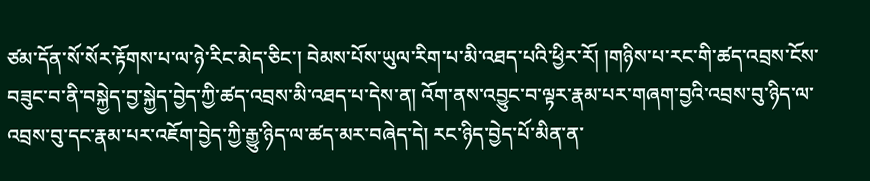ཙམ་དོན་སོ་སོར་རྟོགས་པ་ལ་ཉེ་རིང་མེད་ཅིང་། བེམས་པོས་ཡུལ་རིག་པ་མི་འཐད་པའི་ཕྱིར་རོ། །གཉིས་པ་རང་གི་ཚད་འབྲས་ངོས་བཟུང་བ་ནི་བསྐྱེད་བྱ་སྐྱེད་བྱེད་ཀྱི་ཚད་འབྲས་མི་འཐད་པ་དེས་ན། འོག་ནས་འབྱུང་བ་ལྟར་རྣམ་པར་གཞག་བྱའི་འབྲས་བུ་ཉིད་ལ་འབྲས་བུ་དང་རྣམ་པར་འཇོག་བྱེད་ཀྱི་རྒྱུ་ཉིད་ལ་ཚད་མར་བཞེད་དེ། རང་ཉིད་བྱེད་པོ་མིན་ན་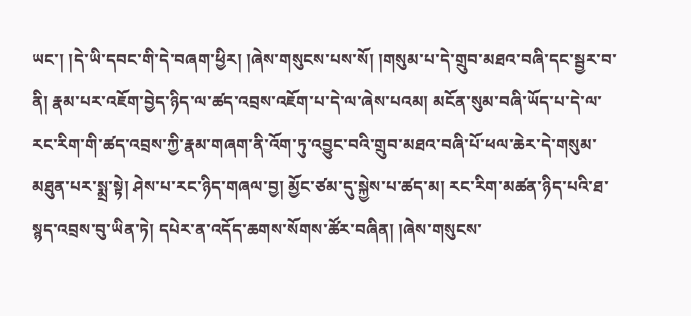ཡང་། །དེ་ཡི་དབང་གི་དེ་བཞག་ཕྱིར། །ཞེས་གསུངས་པས་སོ། །གསུམ་པ་དེ་གྲུབ་མཐའ་བཞི་དང་སྦྱར་བ་ནི། རྣམ་པར་འཇོག་བྱེད་ཉིད་ལ་ཚད་འབྲས་འཇོག་པ་དེ་ལ་ཞེས་པའམ། མངོན་སུམ་བཞི་ཡོད་པ་དེ་ལ་རང་རིག་གི་ཚད་འབྲས་ཀྱི་རྣམ་གཞག་ནི་འོག་ཏུ་འབྱུང་བའི་གྲུབ་མཐའ་བཞི་པོ་ཕལ་ཆེར་དེ་གསུམ་མཐུན་པར་སྨྲ་སྟེ། ཤེས་པ་རང་ཉིད་གཞལ་བྱ། མྱོང་ཙམ་དུ་སྐྱེས་པ་ཚད་མ། རང་རིག་མཚན་ཉིད་པའི་ཐ་སྙད་འབྲས་བུ་ཡིན་ཏེ། དཔེར་ན་འདོད་ཆགས་སོགས་ཚོར་བཞིན། །ཞེས་གསུངས་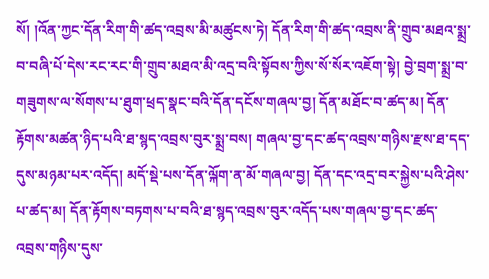སོ། །འོན་ཀྱང་དོན་རིག་གི་ཚད་འབྲས་མི་མཚུངས་ཏེ། དོན་རིག་གི་ཚད་འབྲས་ནི་གྲུབ་མཐའ་སྨྲ་བ་བཞི་པོ་དེས་རང་རང་གི་གྲུབ་མཐའ་མི་འདྲ་བའི་སྟོབས་ཀྱིས་སོ་སོར་འཇོག་སྟེ། བྱེ་བྲག་སྨྲ་བ་གཟུགས་ལ་སོགས་པ་ཐུག་ཕྲད་སྣང་བའི་དོན་དངོས་གཞལ་བྱ། དོན་མཐོང་བ་ཚད་མ། དོན་རྟོགས་མཚན་ཉིད་པའི་ཐ་སྙད་འབྲས་བུར་སྨྲ་བས། གཞལ་བྱ་དང་ཚད་འབྲས་གཉིས་རྫས་ཐ་དད་དུས་མཉམ་པར་འདོད། མདོ་སྡེ་པས་དོན་ལྐོག་ན་མོ་གཞལ་བྱ། དོན་དང་འདྲ་བར་སྐྱེས་པའི་ཤེས་པ་ཚད་མ། དོན་རྟོགས་བཏགས་པ་བའི་ཐ་སྙད་འབྲས་བུར་འདོད་པས་གཞལ་བྱ་དང་ཚད་འབྲས་གཉིས་དུས་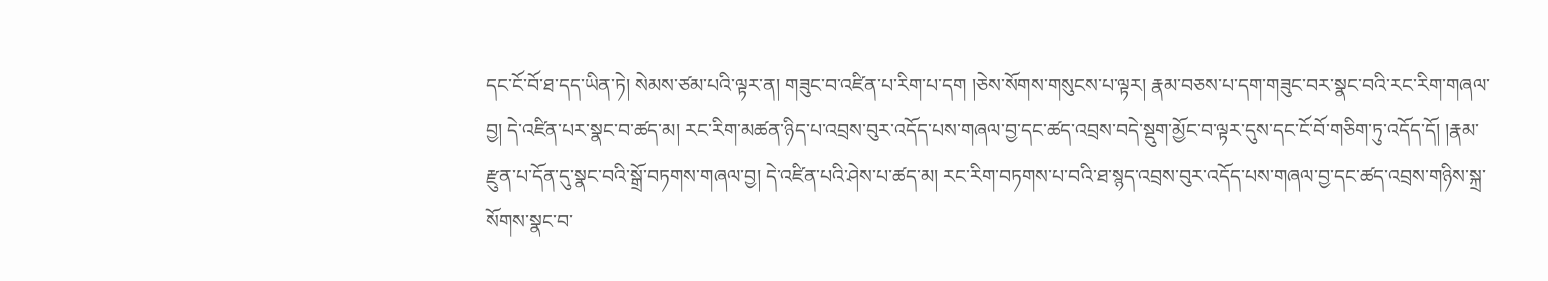དང་ངོ་བོ་ཐ་དད་ཡིན་ཏེ། སེམས་ཙམ་པའི་ལྟར་ན། གཟུང་བ་འཛིན་པ་རིག་པ་དག །ཅེས་སོགས་གསུངས་པ་ལྟར། རྣམ་བཅས་པ་དག་གཟུང་བར་སྣང་བའི་རང་རིག་གཞལ་བྱ། དེ་འཛིན་པར་སྣང་བ་ཚད་མ། རང་རིག་མཚན་ཉིད་པ་འབྲས་བུར་འདོད་པས་གཞལ་བྱ་དང་ཚད་འབྲས་བདེ་སྡུག་མྱོང་བ་ལྟར་དུས་དང་ངོ་བོ་གཅིག་ཏུ་འདོད་དོ། །རྣམ་རྫུན་པ་དོན་དུ་སྣང་བའི་སྒྲོ་བཏགས་གཞལ་བྱ། དེ་འཛིན་པའི་ཤེས་པ་ཚད་མ། རང་རིག་བཏགས་པ་བའི་ཐ་སྙད་འབྲས་བུར་འདོད་པས་གཞལ་བྱ་དང་ཚད་འབྲས་གཉིས་སྐྲ་སོགས་སྣང་བ་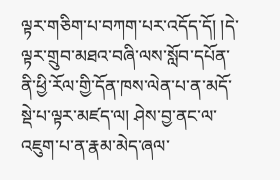ལྟར་གཅིག་པ་བཀག་པར་འདོད་དོ། །དེ་ལྟར་གྲུབ་མཐའ་བཞི་ལས་སློབ་དཔོན་ནི་ཕྱི་རོལ་གྱི་དོན་ཁས་ལེན་པ་ན་མདོ་སྡེ་པ་ལྟར་མཛད་ལ། ཤེས་བྱ་ནང་ལ་འཇུག་པ་ན་རྣམ་མེད་ཞལ་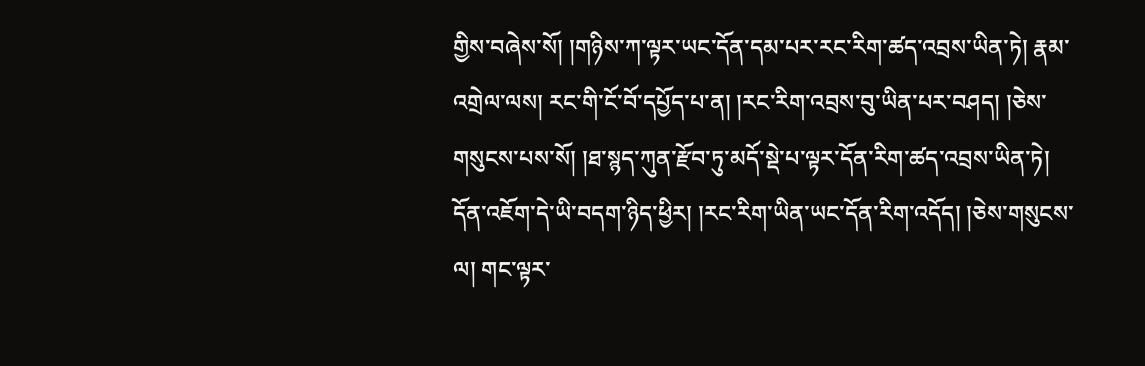གྱིས་བཞེས་སོ། །གཉིས་ཀ་ལྟར་ཡང་དོན་དམ་པར་རང་རིག་ཚད་འབྲས་ཡིན་ཏེ། རྣམ་འགྲེལ་ལས། རང་གི་ངོ་བོ་དཔྱོད་པ་ན། །རང་རིག་འབྲས་བུ་ཡིན་པར་བཤད། །ཅེས་གསུངས་པས་སོ། །ཐ་སྙད་ཀུན་རྫོབ་ཏུ་མདོ་སྡེ་པ་ལྟར་དོན་རིག་ཚད་འབྲས་ཡིན་ཏེ། དོན་འཇོག་དེ་ཡི་བདག་ཉིད་ཕྱིར། །རང་རིག་ཡིན་ཡང་དོན་རིག་འདོད། །ཅེས་གསུངས་ལ། གང་ལྟར་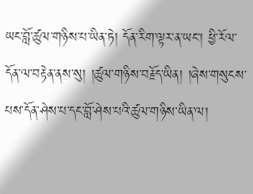ཡང་བློ་ཚུལ་གཉིས་པ་ཡིན་ཏེ། དོན་རིག་ལྟར་ན་ཡང་། ཕྱི་རོལ་དོན་ལ་བརྟེན་ནས་སུ། །ཚུལ་གཉིས་བརྗོད་ཡིན། །ཞེས་གསུངས་པས་དོན་ཤེས་པ་དང་བློ་ཤེས་པའི་ཚུལ་གཉིས་ཡིན་ལ།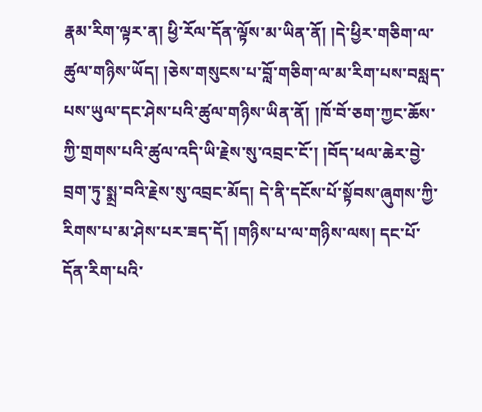རྣམ་རིག་ལྟར་ན། ཕྱི་རོལ་དོན་ལྟོས་མ་ཡིན་ནོ། །དེ་ཕྱིར་གཅིག་ལ་ཚུལ་གཉིས་ཡོད། །ཅེས་གསུངས་པ་བློ་གཅིག་ལ་མ་རིག་པས་བསླད་པས་ཡུལ་དང་ཤེས་པའི་ཚུལ་གཉིས་ཡིན་ནོ། །ཁོ་བོ་ཅག་ཀྱང་ཆོས་ཀྱི་གྲགས་པའི་ཚུལ་འདི་ཡི་རྗེས་སུ་འབྲང་ངོ་། །བོད་ཕལ་ཆེར་བྱེ་བྲག་ཏུ་སྨྲ་བའི་རྗེས་སུ་འབྲང་མོད། དེ་ནི་དངོས་པོ་སྟོབས་ཞུགས་ཀྱི་རིགས་པ་མ་ཤེས་པར་ཟད་དོ། །གཉིས་པ་ལ་གཉིས་ལས། དང་པོ་དོན་རིག་པའི་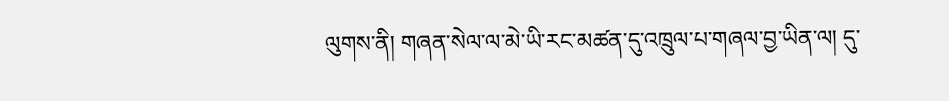ལུགས་ནི། གཞན་སེལ་ལ་མེ་ཡི་རང་མཚན་དུ་འཁྲུལ་པ་གཞལ་བྱ་ཡིན་ལ། དུ་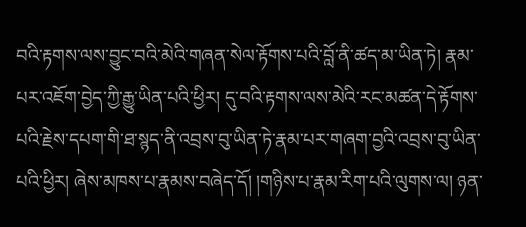བའི་རྟགས་ལས་བྱུང་བའི་མེའི་གཞན་སེལ་རྟོགས་པའི་བློ་ནི་ཚད་མ་ཡིན་ཏེ། རྣམ་པར་འཇོག་བྱེད་ཀྱི་རྒྱུ་ཡིན་པའི་ཕྱིར། དུ་བའི་རྟགས་ལས་མེའི་རང་མཚན་དེ་རྟོགས་པའི་རྗེས་དཔག་གི་ཐ་སྙད་ནི་འབྲས་བུ་ཡིན་ཏེ་རྣམ་པར་གཞག་བྱའི་འབྲས་བུ་ཡིན་པའི་ཕྱིར། ཞེས་མཁས་པ་རྣམས་བཞེད་དོ། །གཉིས་པ་རྣམ་རིག་པའི་ལུགས་ལ། ཉན་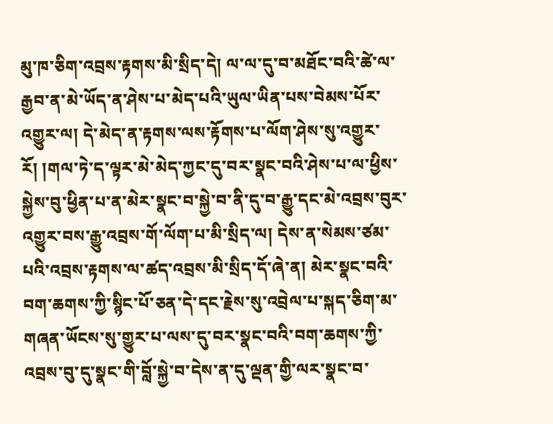མུ་ཁ་ཅིག་འབྲས་རྟགས་མི་སྲིད་དེ། ལ་ལ་དུ་བ་མཐོང་བའི་ཚེ་ལ་རྒྱབ་ན་མེ་ཡོད་ན་ཤེས་པ་མེད་པའི་ཡུལ་ཡིན་པས་བེམས་པོར་འགྱུར་ལ། དེ་མེད་ན་རྟགས་ལས་རྟོགས་པ་ལོག་ཤེས་སུ་འགྱུར་རོ། །གལ་ཏེ་ད་ལྟར་མེ་མེད་ཀྱང་དུ་བར་སྣང་བའི་ཤེས་པ་ལ་ཕྱིས་སྐྱེས་བུ་ཕྱིན་པ་ན་མེར་སྣང་བ་སྐྱེ་བ་ནི་དུ་བ་རྒྱུ་དང་མེ་འབྲས་བུར་འགྱུར་བས་རྒྱུ་འབྲས་གོ་ལོག་པ་མི་སྲིད་ལ། དེས་ན་སེམས་ཙམ་པའི་འབྲས་རྟགས་ལ་ཚད་འབྲས་མི་སྲིད་དོ་ཞེ་ན། མེར་སྣང་བའི་བག་ཆགས་ཀྱི་སྙིང་པོ་ཅན་དེ་དང་རྗེས་སུ་འབྲེལ་པ་སྐད་ཅིག་མ་གཞན་ཡོངས་སུ་གྱུར་པ་ལས་དུ་བར་སྣང་བའི་བག་ཆགས་ཀྱི་འབྲས་བུ་དུ་སྣང་གི་བློ་སྐྱེ་བ་དེས་ན་དུ་ལྡན་གྱི་ལར་སྣང་བ་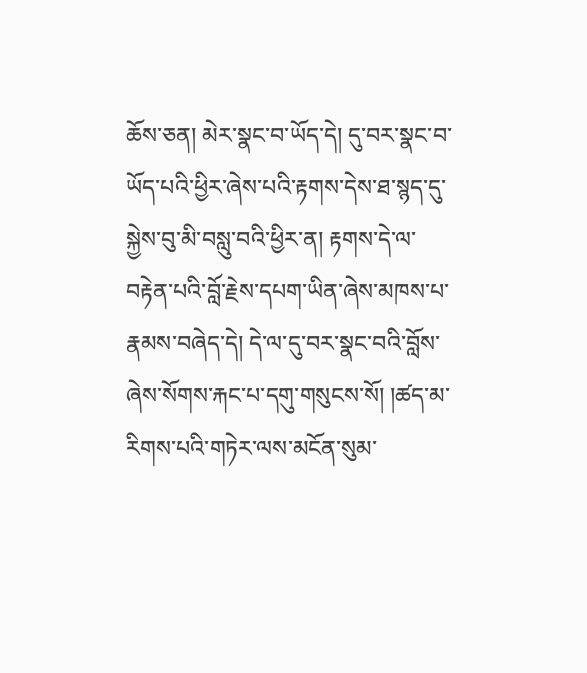ཆོས་ཅན། མེར་སྣང་བ་ཡོད་དེ། དུ་བར་སྣང་བ་ཡོད་པའི་ཕྱིར་ཞེས་པའི་རྟགས་དེས་ཐ་སྙད་དུ་སྐྱེས་བུ་མི་བསླུ་བའི་ཕྱིར་ན། རྟགས་དེ་ལ་བརྟེན་པའི་བློ་རྗེས་དཔག་ཡིན་ཞེས་མཁས་པ་རྣམས་བཞེད་དེ། དེ་ལ་དུ་བར་སྣང་བའི་བློས་ཞེས་སོགས་རྐང་པ་དགུ་གསུངས་སོ། །ཚད་མ་རིགས་པའི་གཏེར་ལས་མངོན་སུམ་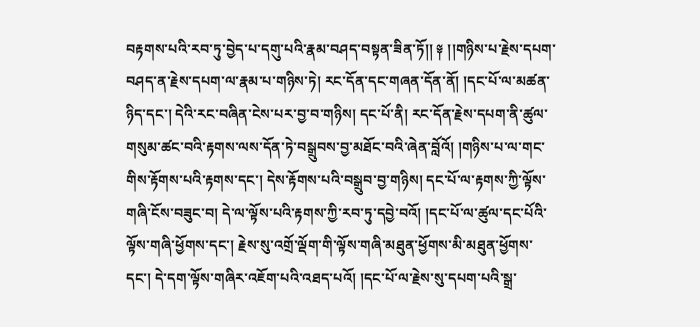བརྟགས་པའི་རབ་ཏུ་བྱེད་པ་དགུ་པའི་རྣམ་བཤད་བསྟན་ཟིན་ཏོ།། ༈ །།གཉིས་པ་རྗེས་དཔག་བཤད་ན་རྗེས་དཔག་ལ་རྣམ་པ་གཉིས་ཏེ། རང་དོན་དང་གཞན་དོན་ནོ། །དང་པོ་ལ་མཚན་ཉིད་དང་། དེའི་རང་བཞིན་ངེས་པར་བྱ་བ་གཉིས། དང་པོ་ནི། རང་དོན་རྗེས་དཔག་ནི་ཚུལ་གསུམ་ཚང་བའི་རྟགས་ལས་དོན་ཏེ་བསྒྲུབས་བྱ་མཐོང་བའི་ཞེན་བློའོ། །གཉིས་པ་ལ་གང་གིས་རྟོགས་པའི་རྟགས་དང་། དེས་རྟོགས་པའི་བསྒྲུབ་བྱ་གཉིས། དང་པོ་ལ་རྟགས་ཀྱི་ལྟོས་གཞི་ངོས་བཟུང་བ། དེ་ལ་ལྟོས་པའི་རྟགས་ཀྱི་རབ་ཏུ་དབྱེ་བའོ། །དང་པོ་ལ་ཚུལ་དང་པོའི་ལྟོས་གཞི་ཕྱོགས་དང་། རྗེས་སུ་འགྲོ་ལྡོག་གི་ལྟོས་གཞི་མཐུན་ཕྱོགས་མི་མཐུན་ཕྱོགས་དང་། དེ་དག་ལྟོས་གཞིར་འཇོག་པའི་འཐད་པའོ། །དང་པོ་ལ་རྗེས་སུ་དཔག་པའི་སྒྲ་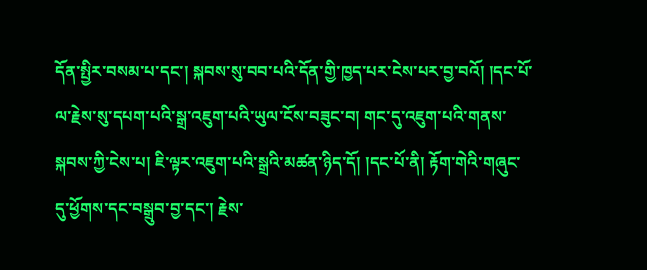དོན་སྤྱིར་བསམ་པ་དང་། སྐབས་སུ་བབ་པའི་དོན་གྱི་ཁྱད་པར་ངེས་པར་བྱ་བའོ། །དང་པོ་ལ་རྗེས་སུ་དཔག་པའི་སྒྲ་འཇུག་པའི་ཡུལ་ངོས་བཟུང་བ། གང་དུ་འཇུག་པའི་གནས་སྐབས་ཀྱི་ངེས་པ། ཇི་ལྟར་འཇུག་པའི་སྒྲའི་མཚན་ཉིད་དོ། །དང་པོ་ནི། རྟོག་གེའི་གཞུང་དུ་ཕྱོགས་དང་བསྒྲུབ་བྱ་དང་། རྗེས་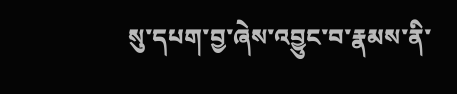སུ་དཔག་བྱ་ཞེས་འབྱུང་བ་རྣམས་ནི་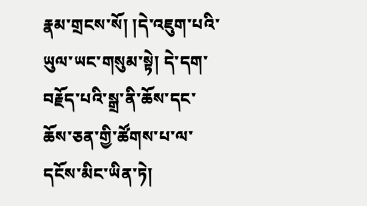རྣམ་གྲངས་སོ། །དེ་འཇུག་པའི་ཡུལ་ཡང་གསུམ་སྟེ། དེ་དག་བརྗོད་པའི་སྒྲ་ནི་ཆོས་དང་ཆོས་ཅན་གྱི་ཚོགས་པ་ལ་དངོས་མིང་ཡིན་ཏེ།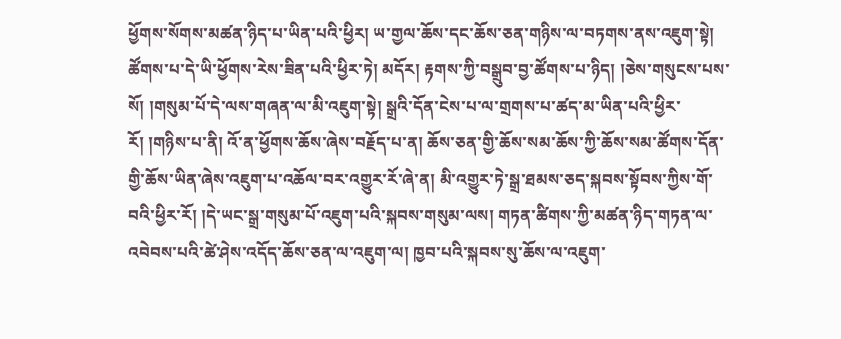ཕྱོགས་སོགས་མཚན་ཉིད་པ་ཡིན་པའི་ཕྱིར། ཡ་གྱལ་ཆོས་དང་ཆོས་ཅན་གཉིས་ལ་བཏགས་ནས་འཇུག་སྟེ། ཚོགས་པ་དེ་ཡི་ཕྱོགས་རེས་ཟིན་པའི་ཕྱིར་ཏེ། མདོར། རྟགས་ཀྱི་བསྒྲུབ་བྱ་ཚོགས་པ་ཉིད། །ཅེས་གསུངས་པས་སོ། །གསུམ་པོ་དེ་ལས་གཞན་ལ་མི་འཇུག་སྟེ། སྒྲའི་དོན་ངེས་པ་ལ་གྲགས་པ་ཚད་མ་ཡིན་པའི་ཕྱིར་རོ། །གཉིས་པ་ནི། འོ་ན་ཕྱོགས་ཆོས་ཞེས་བརྗོད་པ་ན། ཆོས་ཅན་གྱི་ཆོས་སམ་ཆོས་ཀྱི་ཆོས་སམ་ཚོགས་དོན་གྱི་ཆོས་ཡིན་ཞེས་འཇུག་པ་འཆོལ་བར་འགྱུར་རོ་ཞེ་ན། མི་འགྱུར་ཏེ་སྒྲ་ཐམས་ཅད་སྐབས་སྟོབས་ཀྱིས་གོ་བའི་ཕྱིར་རོ། །དེ་ཡང་སྒྲ་གསུམ་པོ་འཇུག་པའི་སྐབས་གསུམ་ལས། གཏན་ཚིགས་ཀྱི་མཚན་ཉིད་གཏན་ལ་འབེབས་པའི་ཚེ་ཤེས་འདོད་ཆོས་ཅན་ལ་འཇུག་ལ། ཁྱབ་པའི་སྐབས་སུ་ཆོས་ལ་འཇུག་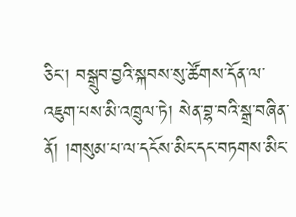ཅིང་། བསྒྲུབ་བྱའི་སྐབས་སུ་ཚོགས་དོན་ལ་འཇུག་པས་མི་འཁྲུལ་ཏེ། སེན་བྷ་བའི་སྒྲ་བཞིན་ནོ། །གསུམ་པ་ལ་དངོས་མིང་དང་བཏགས་མིང་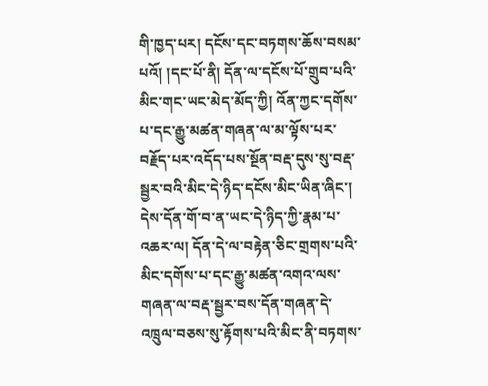གི་ཁྱད་པར། དངོས་དང་བཏགས་ཆོས་བསམ་པའོ། །དང་པོ་ནི། དོན་ལ་དངོས་པོ་གྲུབ་པའི་མིང་གང་ཡང་མེད་མོད་ཀྱི། འོན་ཀྱང་དགོས་པ་དང་རྒྱུ་མཚན་གཞན་ལ་མ་ལྟོས་པར་བརྗོད་པར་འདོད་པས་སྔོན་བརྡ་དུས་སུ་བརྡ་སྦྱར་བའི་མིང་དེ་ཉིད་དངོས་མིང་ཡིན་ཞིང་། དེས་དོན་གོ་བ་ན་ཡང་དེ་ཉིད་ཀྱི་རྣམ་པ་འཆར་ལ། དོན་དེ་ལ་བརྟེན་ཅིང་གྲགས་པའི་མིང་དགོས་པ་དང་རྒྱུ་མཚན་འགའ་ལས་གཞན་ལ་བརྡ་སྦྱར་བས་དོན་གཞན་དེ་འཁྲུལ་བཅས་སུ་རྟོགས་པའི་མིང་ནི་བཏགས་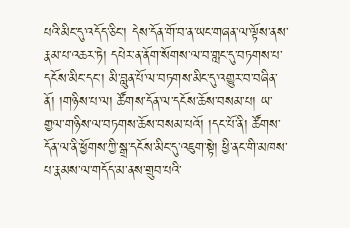པའི་མིང་དུ་འདོད་ཅིང་། དེས་དོན་གོ་བ་ན་ཡང་གཞན་ལ་ལྟོས་ནས་རྣམ་པ་འཆར་ཏེ། དཔེར་ན་ནོག་སོགས་ལ་བ་གླང་དུ་བཏགས་པ་དངོས་མིང་དང་། མི་བླུན་པོ་ལ་བཏགས་མིང་དུ་འགྱུར་བ་བཞིན་ནོ། །གཉིས་པ་ལ། ཚོགས་དོན་ལ་དངོས་ཆོས་བསམ་པ། ཡ་གྱལ་གཉིས་ལ་བཏགས་ཆོས་བསམ་པའོ། །དང་པོ་ནི། ཚོགས་དོན་ལ་ནི་ཕྱོགས་ཀྱི་སྒྲ་དངོས་མིང་དུ་འཇུག་སྟེ། ཕྱི་ནང་གི་མཁས་པ་རྣམས་ལ་གདོད་མ་ནས་གྲུབ་པའི་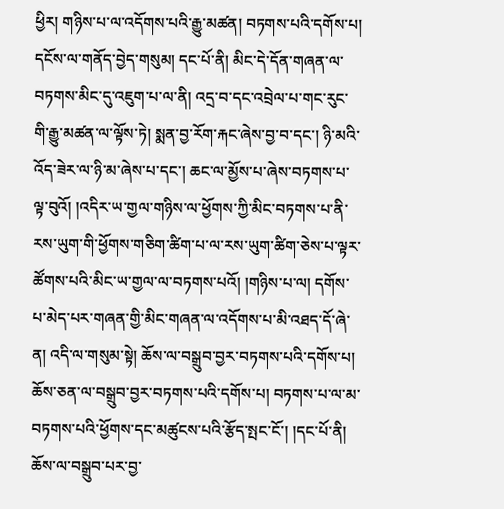ཕྱིར། གཉིས་པ་ལ་འདོགས་པའི་རྒྱུ་མཚན། བཏགས་པའི་དགོས་པ། དངོས་ལ་གནོད་བྱེད་གསུམ། དང་པོ་ནི། མིང་དེ་དོན་གཞན་ལ་བཏགས་མིང་དུ་འཇུག་པ་ལ་ནི། འདྲ་བ་དང་འབྲེལ་པ་གང་རུང་གི་རྒྱུ་མཚན་ལ་ལྟོས་ཏེ། སྨན་བྱ་རོག་རྐང་ཞེས་བྱ་བ་དང་། ཉི་མའི་འོད་ཟེར་ལ་ཉི་མ་ཞེས་པ་དང་། ཆང་ལ་མྱོས་པ་ཞེས་བཏགས་པ་ལྟ་བུའོ། །འདིར་ཡ་གྱལ་གཉིས་ལ་ཕྱོགས་ཀྱི་མིང་བཏགས་པ་ནི་རས་ཡུག་གི་ཕྱོགས་གཅིག་ཚིག་པ་ལ་རས་ཡུག་ཚིག་ཅེས་པ་ལྟར་ཚོགས་པའི་མིང་ཡ་གྱལ་ལ་བཏགས་པའོ། །གཉིས་པ་ལ། དགོས་པ་མེད་པར་གཞན་གྱི་མིང་གཞན་ལ་འདོགས་པ་མི་འཐད་དོ་ཞེ་ན། འདི་ལ་གསུམ་སྟེ། ཆོས་ལ་བསྒྲུབ་བྱར་བཏགས་པའི་དགོས་པ། ཆོས་ཅན་ལ་བསྒྲུབ་བྱར་བཏགས་པའི་དགོས་པ། བཏགས་པ་ལ་མ་བཏགས་པའི་ཕྱོགས་དང་མཚུངས་པའི་རྩོད་སྤང་ངོ་། །དང་པོ་ནི། ཆོས་ལ་བསྒྲུབ་པར་བྱ་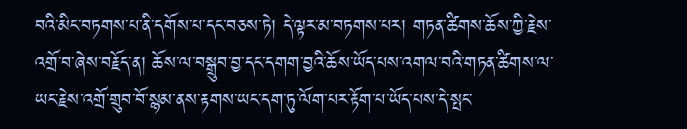བའི་མིང་བཏགས་པ་ནི་དགོས་པ་དང་བཅས་ཏེ། དེ་ལྟར་མ་བཏགས་པར། གཏན་ཚིགས་ཆོས་ཀྱི་རྗེས་འགྲོ་བ་ཞེས་བརྗོད་ན། ཆོས་ལ་བསྒྲུབ་བྱ་དང་དགག་བྱའི་ཆོས་ཡོད་པས་འགལ་བའི་གཏན་ཚིགས་ལ་ཡང་རྗེས་འགྲོ་གྲུབ་བོ་སྙམ་ནས་རྟགས་ཡང་དག་ཏུ་ལོག་པར་རྟོག་པ་ཡོད་པས་དེ་སྤང་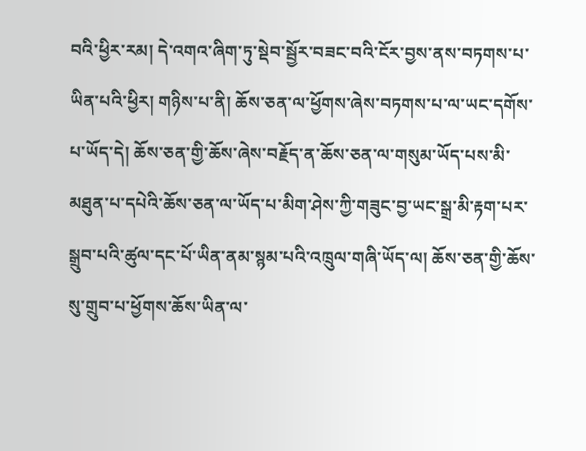བའི་ཕྱིར་རམ། དེ་འགའ་ཞིག་ཏུ་སྡེབ་སྦྱོར་བཟང་བའི་ངོར་བྱས་ནས་བཏགས་པ་ཡིན་པའི་ཕྱིར། གཉིས་པ་ནི། ཆོས་ཅན་ལ་ཕྱོགས་ཞེས་བཏགས་པ་ལ་ཡང་དགོས་པ་ཡོད་དེ། ཆོས་ཅན་གྱི་ཆོས་ཞེས་བརྗོད་ན་ཆོས་ཅན་ལ་གསུམ་ཡོད་པས་མི་མཐུན་པ་དཔེའི་ཆོས་ཅན་ལ་ཡོད་པ་མིག་ཤེས་ཀྱི་གཟུང་བྱ་ཡང་སྒྲ་མི་རྟག་པར་སྒྲུབ་པའི་ཚུལ་དང་པོ་ཡིན་ནམ་སྙམ་པའི་འཁྲུལ་གཞི་ཡོད་ལ། ཆོས་ཅན་གྱི་ཆོས་སུ་གྲུབ་པ་ཕྱོགས་ཆོས་ཡིན་ལ་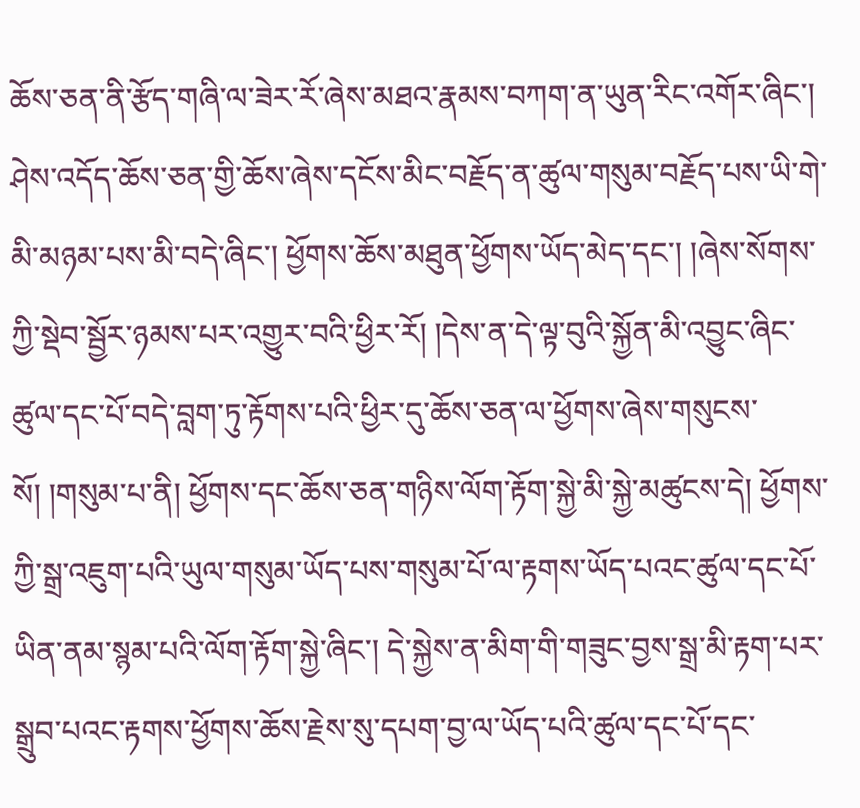ཆོས་ཅན་ནི་རྩོད་གཞི་ལ་ཟེར་རོ་ཞེས་མཐའ་རྣམས་བཀག་ན་ཡུན་རིང་འགོར་ཞིང་། ཤེས་འདོད་ཆོས་ཅན་གྱི་ཆོས་ཞེས་དངོས་མིང་བརྗོད་ན་ཚུལ་གསུམ་བརྗོད་པས་ཡི་གེ་མི་མཉམ་པས་མི་བདེ་ཞིང་། ཕྱོགས་ཆོས་མཐུན་ཕྱོགས་ཡོད་མེད་དང་། །ཞེས་སོགས་ཀྱི་སྡེབ་སྦྱོར་ཉམས་པར་འགྱུར་བའི་ཕྱིར་རོ། །དེས་ན་དེ་ལྟ་བུའི་སྐྱོན་མི་འབྱུང་ཞིང་ཚུལ་དང་པོ་བདེ་བླག་ཏུ་རྟོགས་པའི་ཕྱིར་དུ་ཆོས་ཅན་ལ་ཕྱོགས་ཞེས་གསུངས་སོ། །གསུམ་པ་ནི། ཕྱོགས་དང་ཆོས་ཅན་གཉིས་ལོག་རྟོག་སྐྱེ་མི་སྐྱེ་མཚུངས་དེ། ཕྱོགས་ཀྱི་སྒྲ་འཇུག་པའི་ཡུལ་གསུམ་ཡོད་པས་གསུམ་པོ་ལ་རྟགས་ཡོད་པའང་ཚུལ་དང་པོ་ཡིན་ནམ་སྙམ་པའི་ལོག་རྟོག་སྐྱེ་ཞིང་། དེ་སྐྱེས་ན་མིག་གི་གཟུང་བྱས་སྒྲ་མི་རྟག་པར་སྒྲུབ་པའང་རྟགས་ཕྱོགས་ཆོས་རྗེས་སུ་དཔག་བྱ་ལ་ཡོད་པའི་ཚུལ་དང་པོ་དང་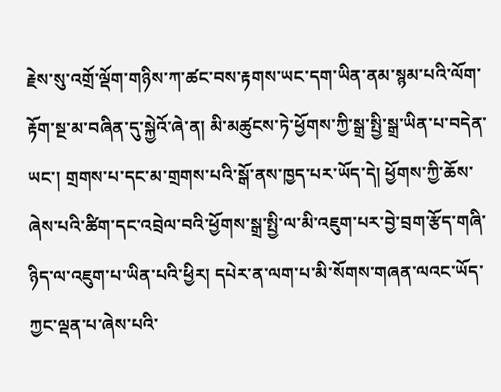རྗེས་སུ་འགྲོ་ལྡོག་གཉིས་ཀ་ཚང་བས་རྟགས་ཡང་དག་ཡིན་ནམ་སྙམ་པའི་ལོག་རྟོག་སྔ་མ་བཞིན་དུ་སྐྱེའོ་ཞེ་ན། མི་མཚུངས་ཏེ་ཕྱོགས་ཀྱི་སྒྲ་སྤྱི་སྒྲ་ཡིན་པ་བདེན་ཡང་། གྲགས་པ་དང་མ་གྲགས་པའི་སྒོ་ནས་ཁྱད་པར་ཡོད་དེ། ཕྱོགས་ཀྱི་ཆོས་ཞེས་པའི་ཚིག་དང་འབྲེལ་བའི་ཕྱོགས་སྒྲ་སྤྱི་ལ་མི་འཇུག་པར་བྱེ་བྲག་རྩོད་གཞི་ཉིད་ལ་འཇུག་པ་ཡིན་པའི་ཕྱིར། དཔེར་ན་ལག་པ་མི་སོགས་གཞན་ལའང་ཡོད་ཀྱང་ལྡན་པ་ཞེས་པའི་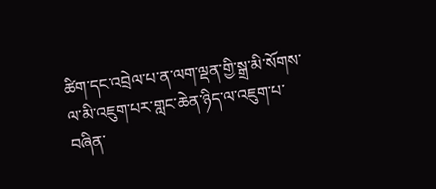ཚིག་དང་འབྲེལ་པ་ན་ལག་ལྡན་གྱི་སྒྲ་མི་སོགས་ལ་མི་འཇུག་པར་གླང་ཆེན་ཉིད་ལ་འཇུག་པ་བཞིན་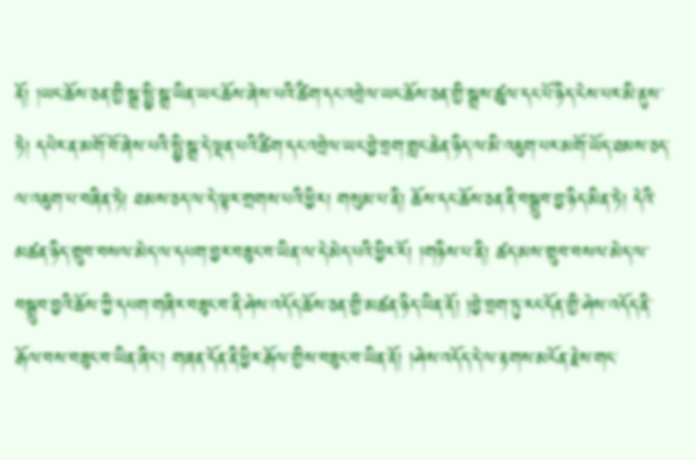ནོ། །ཡང་ཆོས་ཅན་གྱི་སྒྲ་སྤྱི་སྒྲ་ཡིན་ཡང་ཆོས་ཞེས་པའི་ཚིག་དང་འབྲེལ་ཡང་ཆོས་ཅན་གྱི་སྒྲས་ཚུལ་དང་པོ་ཉིད་ངེས་པར་མི་ནུས་ཏེ། དཔེར་ན་མགོ་བོ་ཞེས་པའི་སྤྱི་སྒྲ་དེ་ལྡན་པའི་ཚིག་དང་འབྲེལ་ཡང་བྱེ་བྲག་གླང་ཆེན་ཉིད་ལ་མི་འཇུག་པར་མགོ་ཡོད་ཐམས་ཅད་ལ་འཇུག་པ་བཞིན་ཏེ། ཐམས་ཅད་ལ་དེ་ལྟར་གྲགས་པའི་ཕྱིར། གསུམ་པ་ནི། ཆོས་དང་ཆོས་ཅན་ནི་བསྒྲུབ་བྱ་ཉིད་མིན་ཏེ། དེའི་མཚན་ཉིད་གྲུབ་བསལ་མེད་ལ་དཔག་བྱར་བཟུང་བ་ཡིན་ལ་དེ་མེད་པའི་ཕྱིར་རོ། །གཉིས་པ་ནི། ཚད་མས་གྲུབ་བསལ་མེད་ལ་བསྒྲུབ་བྱའི་ཆོས་ཀྱི་དཔག་གཞིར་བཟུང་བ་ནི་ཤེས་འདོད་ཆོས་ཅན་གྱི་མཚན་ཉིད་ཡིན་ནོ། །བྱེ་བྲག་ཏུ་རང་དོན་གྱི་ཤེས་འདོད་ནི་རྒོལ་བས་བཟུང་བ་ཡིན་ཞིང་། གཞན་དོན་ནི་ཕྱིར་རྒོལ་གྱིས་བཟུང་བ་ཡིན་ནོ། །ཤེས་འདོད་དེ་ལ་རྟགས་མངོན་རྗེས་གང་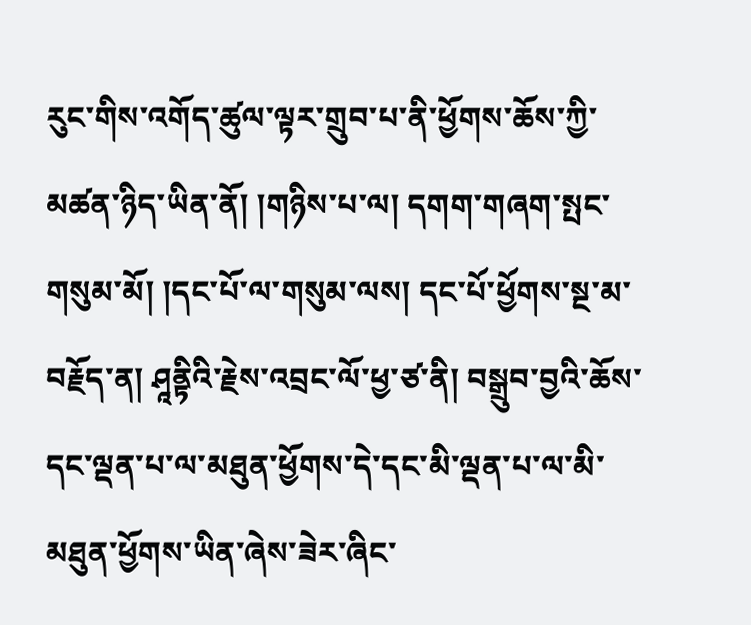རུང་གིས་འགོད་ཚུལ་ལྟར་གྲུབ་པ་ནི་ཕྱོགས་ཆོས་ཀྱི་མཚན་ཉིད་ཡིན་ནོ། །གཉིས་པ་ལ། དགག་གཞག་སྤང་གསུམ་མོ། །དང་པོ་ལ་གསུམ་ལས། དང་པོ་ཕྱོགས་སྔ་མ་བརྗོད་ན། ཤཱནྟིའི་རྗེས་འབྲང་ལོ་ཕྱ་ཙ་ནི། བསྒྲུབ་བྱའི་ཆོས་དང་ལྡན་པ་ལ་མཐུན་ཕྱོགས་དེ་དང་མི་ལྡན་པ་ལ་མི་མཐུན་ཕྱོགས་ཡིན་ཞེས་ཟེར་ཞིང་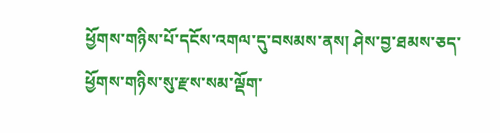ཕྱོགས་གཉིས་པོ་དངོས་འགལ་དུ་བསམས་ནས། ཤེས་བྱ་ཐམས་ཅད་ཕྱོགས་གཉིས་སུ་རྫས་སམ་ལྡོག་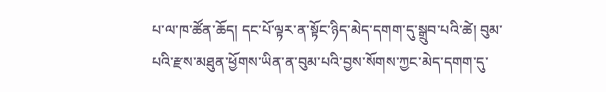པ་ལ་ཁ་ཚོན་ཆོད། དང་པོ་ལྟར་ན་སྟོང་ཉིད་མེད་དགག་དུ་སྒྲུབ་པའི་ཚེ། བུམ་པའི་རྫས་མཐུན་ཕྱོགས་ཡིན་ན་བུམ་པའི་བྱས་སོགས་ཀྱང་མེད་དགག་དུ་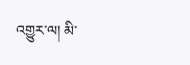འགྱུར་ལ། མི་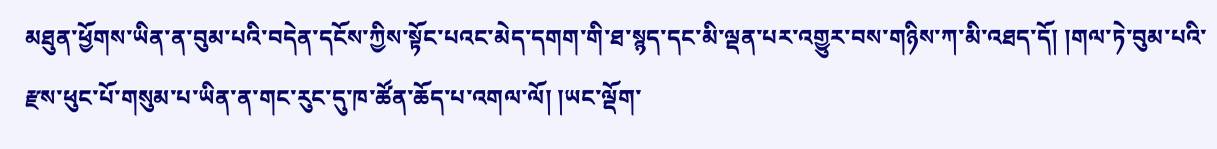མཐུན་ཕྱོགས་ཡིན་ན་བུམ་པའི་བདེན་དངོས་ཀྱིས་སྟོང་པའང་མེད་དགག་གི་ཐ་སྙད་དང་མི་ལྡན་པར་འགྱུར་བས་གཉིས་ཀ་མི་འཐད་དོ། །གལ་ཏེ་བུམ་པའི་རྫས་ཕུང་པོ་གསུམ་པ་ཡིན་ན་གང་རུང་དུ་ཁ་ཚོན་ཆོད་པ་འགལ་ལོ། །ཡང་ལྡོག་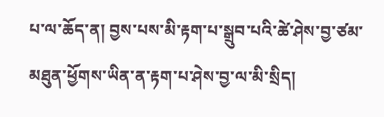པ་ལ་ཆོད་ན། བྱས་པས་མི་རྟག་པ་སྒྲུབ་པའི་ཚེ་ཤེས་བྱ་ཙམ་མཐུན་ཕྱོགས་ཡིན་ན་རྟག་པ་ཤེས་བྱ་ལ་མི་སྲིད།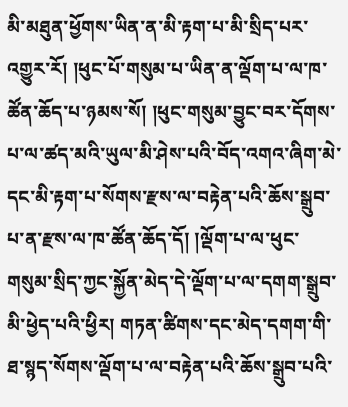མི་མཐུན་ཕྱོགས་ཡིན་ན་མི་རྟག་པ་མི་སྲིད་པར་འགྱུར་རོ། །ཕུང་པོ་གསུམ་པ་ཡིན་ན་ལྡོག་པ་ལ་ཁ་ཚོན་ཆོད་པ་ཉམས་སོ། །ཕུང་གསུམ་བྱུང་བར་དོགས་པ་ལ་ཚད་མའི་ཡུལ་མི་ཤེས་པའི་བོད་འགའ་ཞིག་མེ་དང་མི་རྟག་པ་སོགས་རྫས་ལ་བརྟེན་པའི་ཆོས་སྒྲུབ་པ་ན་རྫས་ལ་ཁ་ཚོན་ཆོད་དོ། །ལྡོག་པ་ལ་ཕུང་གསུམ་སྲིད་ཀྱང་སྐྱོན་མེད་དེ་ལྡོག་པ་ལ་དགག་སྒྲུབ་མི་ཕྱེད་པའི་ཕྱིར། གཏན་ཚིགས་དང་མེད་དགག་གི་ཐ་སྙད་སོགས་ལྡོག་པ་ལ་བརྟེན་པའི་ཆོས་སྒྲུབ་པའི་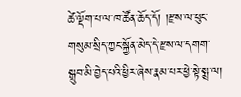ཚེ་ལྡོག་པ་ལ་ཁ་ཚོན་ཆོད་དོ། །རྫས་ལ་ཕུང་གསུམ་སྲིད་ཀྱང་སྐྱོན་མེད་དེ་རྫས་ལ་དགག་སྒྲུབ་མི་བྱེད་པའི་ཕྱིར་ཞེས་རྣམ་པར་ཕྱེ་སྟེ་སྨྲ་ལ།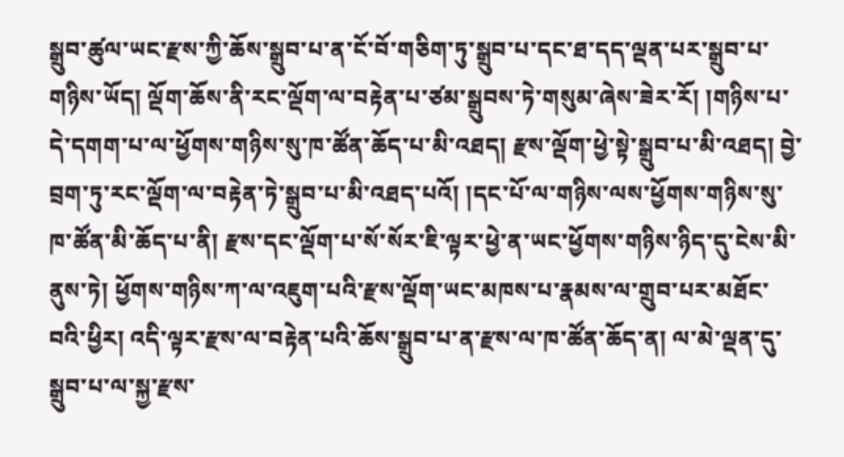སྒྲུབ་ཚུལ་ཡང་རྫས་ཀྱི་ཆོས་སྒྲུབ་པ་ན་ངོ་བོ་གཅིག་ཏུ་སྒྲུབ་པ་དང་ཐ་དད་ལྡན་པར་སྒྲུབ་པ་གཉིས་ཡོད། ལྡོག་ཆོས་ནི་རང་ལྡོག་ལ་བརྟེན་པ་ཙམ་སྒྲུབས་ཏེ་གསུམ་ཞེས་ཟེར་རོ། །གཉིས་པ་དེ་དགག་པ་ལ་ཕྱོགས་གཉིས་སུ་ཁ་ཚོན་ཆོད་པ་མི་འཐད། རྫས་ལྡོག་ཕྱེ་སྟེ་སྒྲུབ་པ་མི་འཐད། བྱེ་བྲག་ཏུ་རང་ལྡོག་ལ་བརྟེན་ཏེ་སྒྲུབ་པ་མི་འཐད་པའོ། །དང་པོ་ལ་གཉིས་ལས་ཕྱོགས་གཉིས་སུ་ཁ་ཚོན་མི་ཆོད་པ་ནི། རྫས་དང་ལྡོག་པ་སོ་སོར་ཇི་ལྟར་ཕྱེ་ན་ཡང་ཕྱོགས་གཉིས་ཉིད་དུ་ངེས་མི་ནུས་ཏེ། ཕྱོགས་གཉིས་ཀ་ལ་འཇུག་པའི་རྫས་ལྡོག་ཡང་མཁས་པ་རྣམས་ལ་གྲུབ་པར་མཐོང་བའི་ཕྱིར། འདི་ལྟར་རྫས་ལ་བརྟེན་པའི་ཆོས་སྒྲུབ་པ་ན་རྫས་ལ་ཁ་ཚོན་ཆོད་ན། ལ་མེ་ལྡན་དུ་སྒྲུབ་པ་ལ་སྐྱ་རྫས་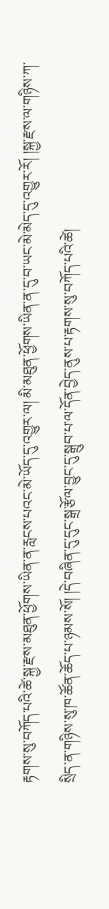རྟགས་སུ་བཀོད་པའི་ཚེ་སྐྱ་རྫས་མཐུན་ཕྱོགས་ཡིན་ན་རླངས་པའང་མེ་ཡོད་དུ་འགྱུར་ལ། མི་མཐུན་ཕྱོགས་ཡིན་ན་དུ་བ་ཡང་མེ་མེད་དུ་འགྱུར་རོ། །སྐྱ་རྫས་ལ་གཉིས་ཀ་སྲིད་ན་གཉིས་སུ་ཁ་ཚོན་ཆོད་པ་ཉམས་སོ། །དེ་བཞིན་དུ་དུང་སྒྲ་རྩོལ་བྱུང་དུ་སྒྲུབ་པ་ལ་དོན་བྱེད་ནུས་པ་རྟགས་སུ་བཀོད་པའི་ཚེ།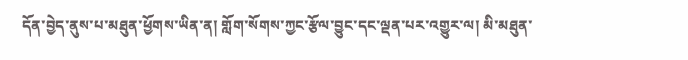དོན་བྱེད་ནུས་པ་མཐུན་ཕྱོགས་ཡིན་ན། གློག་སོགས་ཀྱང་རྩོལ་བྱུང་དང་ལྡན་པར་འགྱུར་ལ། མི་མཐུན་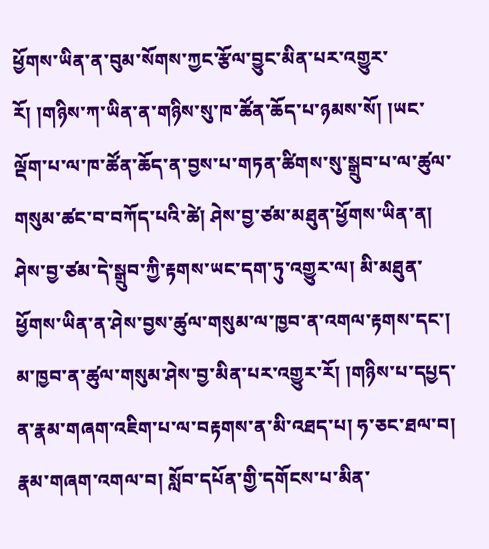ཕྱོགས་ཡིན་ན་བུམ་སོགས་ཀྱང་རྩོལ་བྱུང་མིན་པར་འགྱུར་རོ། །གཉིས་ཀ་ཡིན་ན་གཉིས་སུ་ཁ་ཚོན་ཆོད་པ་ཉམས་སོ། །ཡང་ལྡོག་པ་ལ་ཁ་ཚོན་ཆོད་ན་བྱས་པ་གཏན་ཚིགས་སུ་སྒྲུབ་པ་ལ་ཚུལ་གསུམ་ཚང་བ་བཀོད་པའི་ཚེ། ཤེས་བྱ་ཙམ་མཐུན་ཕྱོགས་ཡིན་ན། ཤེས་བྱ་ཙམ་དེ་སྒྲུབ་ཀྱི་རྟགས་ཡང་དག་ཏུ་འགྱུར་ལ། མི་མཐུན་ཕྱོགས་ཡིན་ན་ཤེས་བྱས་ཚུལ་གསུམ་ལ་ཁྱབ་ན་འགལ་རྟགས་དང་། མ་ཁྱབ་ན་ཚུལ་གསུམ་ཤེས་བྱ་མིན་པར་འགྱུར་རོ། །གཉིས་པ་དཔྱད་ན་རྣམ་གཞག་འཇིག་པ་ལ་བརྟགས་ན་མི་འཐད་པ། ཧ་ཅང་ཐལ་བ། རྣམ་གཞག་འགལ་བ། སློབ་དཔོན་གྱི་དགོངས་པ་མིན་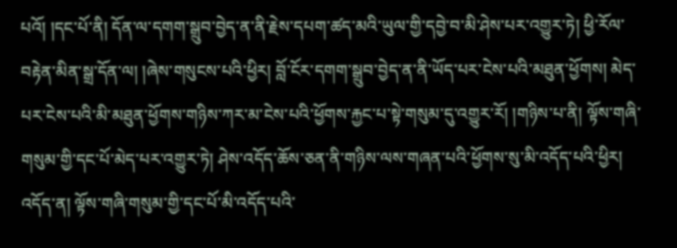པའོ། །དང་པོ་ནི། དོན་ལ་དགག་སྒྲུབ་བྱེད་ན་ནི་རྗེས་དཔག་ཚད་མའི་ཡུལ་གྱི་དབྱེ་བ་མི་ཤེས་པར་འགྱུར་ཏེ། ཕྱི་རོལ་བརྟེན་མིན་སྒྲ་དོན་ལ། །ཞེས་གསུངས་པའི་ཕྱིར། བློ་ངོར་དགག་སྒྲུབ་བྱེད་ན་ནི་ཡོད་པར་ངེས་པའི་མཐུན་ཕྱོགས། མེད་པར་ངེས་པའི་མི་མཐུན་ཕྱོགས་གཉིས་ཀར་མ་ངེས་པའི་ཕྱོགས་རྐྱང་པ་སྟེ་གསུམ་དུ་འགྱུར་རོ། །གཉིས་པ་ནི། ལྟོས་གཞི་གསུམ་གྱི་དང་པོ་མེད་པར་འགྱུར་ཏེ། ཤེས་འདོད་ཆོས་ཅན་ནི་གཉིས་ལས་གཞན་པའི་ཕྱོགས་སུ་མི་འདོད་པའི་ཕྱིར། འདོད་ན། ལྟོས་གཞི་གསུམ་གྱི་དང་པོ་མི་འདོད་པའི་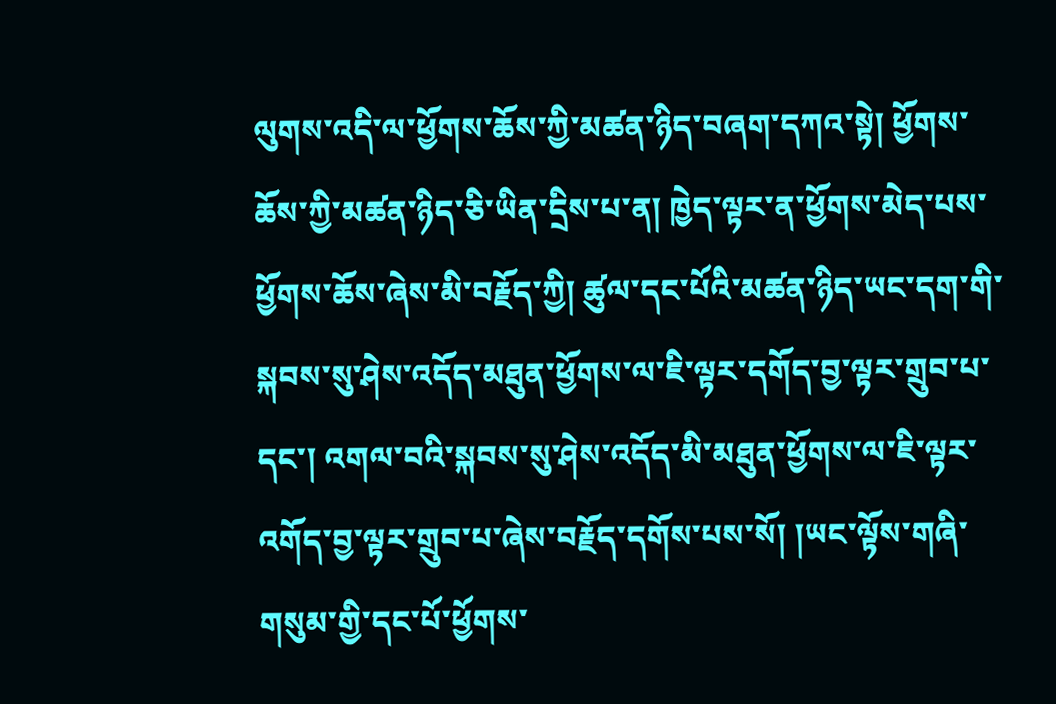ལུགས་འདི་ལ་ཕྱོགས་ཆོས་ཀྱི་མཚན་ཉིད་བཞག་དཀའ་སྟེ། ཕྱོགས་ཆོས་ཀྱི་མཚན་ཉིད་ཅི་ཡིན་དྲིས་པ་ན། ཁྱེད་ལྟར་ན་ཕྱོགས་མེད་པས་ཕྱོགས་ཆོས་ཞེས་མི་བརྗོད་ཀྱི། ཚུལ་དང་པོའི་མཚན་ཉིད་ཡང་དག་གི་སྐབས་སུ་ཤེས་འདོད་མཐུན་ཕྱོགས་ལ་ཇི་ལྟར་དགོད་བྱ་ལྟར་གྲུབ་པ་དང་། འགལ་བའི་སྐབས་སུ་ཤེས་འདོད་མི་མཐུན་ཕྱོགས་ལ་ཇི་ལྟར་འགོད་བྱ་ལྟར་གྲུབ་པ་ཞེས་བརྗོད་དགོས་པས་སོ། །ཡང་ལྟོས་གཞི་གསུམ་གྱི་དང་པོ་ཕྱོགས་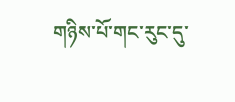གཉིས་པོ་གང་རུང་དུ་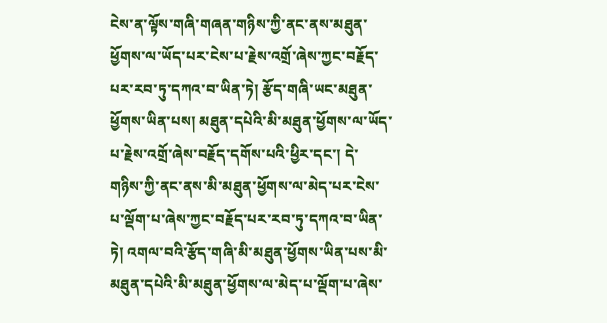ངེས་ན་ལྟོས་གཞི་གཞན་གཉིས་ཀྱི་ནང་ནས་མཐུན་ཕྱོགས་ལ་ཡོད་པར་ངེས་པ་རྗེས་འགྲོ་ཞེས་ཀྱང་བརྗོད་པར་རབ་ཏུ་དཀའ་བ་ཡིན་ཏེ། རྩོད་གཞི་ཡང་མཐུན་ཕྱོགས་ཡིན་པས། མཐུན་དཔེའི་མི་མཐུན་ཕྱོགས་ལ་ཡོད་པ་རྗེས་འགྲོ་ཞེས་བརྗོད་དགོས་པའི་ཕྱིར་དང་། དེ་གཉིས་ཀྱི་ནང་ནས་མི་མཐུན་ཕྱོགས་ལ་མེད་པར་ངེས་པ་ལྡོག་པ་ཞེས་ཀྱང་བརྗོད་པར་རབ་ཏུ་དཀའ་བ་ཡིན་ཏེ། འགལ་བའི་རྩོད་གཞི་མི་མཐུན་ཕྱོགས་ཡིན་པས་མི་མཐུན་དཔེའི་མི་མཐུན་ཕྱོགས་ལ་མེད་པ་ལྡོག་པ་ཞེས་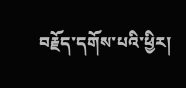བརྗོད་དགོས་པའི་ཕྱིར།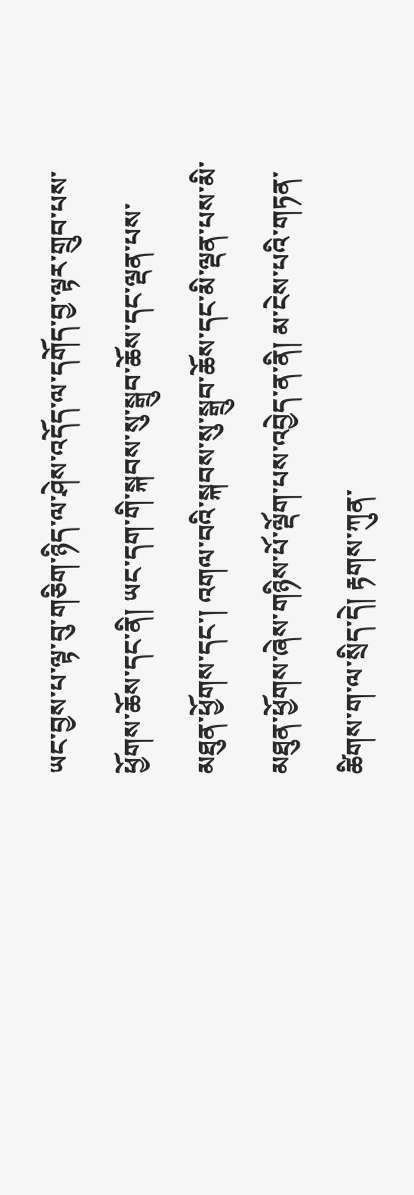ཡང་བྱས་པ་ལྟ་བུ་གཅིག་ཉིད་ལ་ཤེས་འདོད་ལ་དགོད་བྱ་ལྟར་གྲུབ་པས་ཕྱོགས་ཆོས་དང་ནི། ཡང་དག་གི་སྐབས་སུ་སྒྲུབ་ཆོས་དང་ལྡན་པས་མཐུན་ཕྱོགས་དང་། འགལ་བའི་སྐབས་སུ་སྒྲུབ་ཆོས་དང་མི་ལྡན་པས་མི་མཐུན་ཕྱོགས་ཞེས་གཉིས་པོ་ལྡོག་པས་འབྱེད་ན་ནི། མ་ངེས་པའི་གཏན་ཚིགས་ག་ལ་སྲིད་དེ། རྟགས་ཀུན་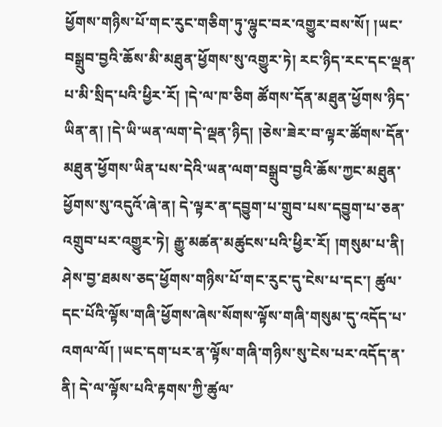ཕྱོགས་གཉིས་པོ་གང་རུང་གཅིག་ཏུ་ལྷུང་བར་འགྱུར་བས་སོ། །ཡང་བསྒྲུབ་བྱའི་ཆོས་མི་མཐུན་ཕྱོགས་སུ་འགྱུར་ཏེ། རང་ཉིད་རང་དང་ལྡན་པ་མི་སྲིད་པའི་ཕྱིར་རོ། །དེ་ལ་ཁ་ཅིག ཚོགས་དོན་མཐུན་ཕྱོགས་ཉིད་ཡིན་ན། །དེ་ཡི་ཡན་ལག་དེ་ལྡན་ཉིད། །ཅེས་ཟེར་བ་ལྟར་ཚོགས་དོན་མཐུན་ཕྱོགས་ཡིན་པས་དེའི་ཡན་ལག་བསྒྲུབ་བྱའི་ཆོས་ཀྱང་མཐུན་ཕྱོགས་སུ་འདུའོ་ཞེ་ན། དེ་ལྟར་ན་དབྱུག་པ་གྲུབ་པས་དབྱུག་པ་ཅན་འགྲུབ་པར་འགྱུར་ཏེ། རྒྱུ་མཚན་མཚུངས་པའི་ཕྱིར་རོ། །གསུམ་པ་ནི། ཤེས་བྱ་ཐམས་ཅད་ཕྱོགས་གཉིས་པོ་གང་རུང་དུ་ངེས་པ་དང་། ཚུལ་དང་པོའི་ལྟོས་གཞི་ཕྱོགས་ཞེས་སོགས་ལྟོས་གཞི་གསུམ་དུ་འདོད་པ་འགལ་ལོ། །ཡང་དག་པར་ན་ལྟོས་གཞི་གཉིས་སུ་ངེས་པར་འདོད་ན་ནི། དེ་ལ་ལྟོས་པའི་རྟགས་ཀྱི་ཚུལ་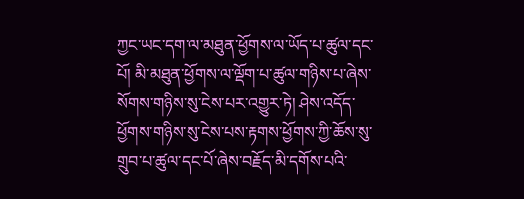ཀྱང་ཡང་དག་ལ་མཐུན་ཕྱོགས་ལ་ཡོད་པ་ཚུལ་དང་པོ། མི་མཐུན་ཕྱོགས་ལ་ལྡོག་པ་ཚུལ་གཉིས་པ་ཞེས་སོགས་གཉིས་སུ་ངེས་པར་འགྱུར་ཏེ། ཤེས་འདོད་ཕྱོགས་གཉིས་སུ་ངེས་པས་རྟགས་ཕྱོགས་ཀྱི་ཆོས་སུ་གྲུབ་པ་ཚུལ་དང་པོ་ཞེས་བརྗོད་མི་དགོས་པའི་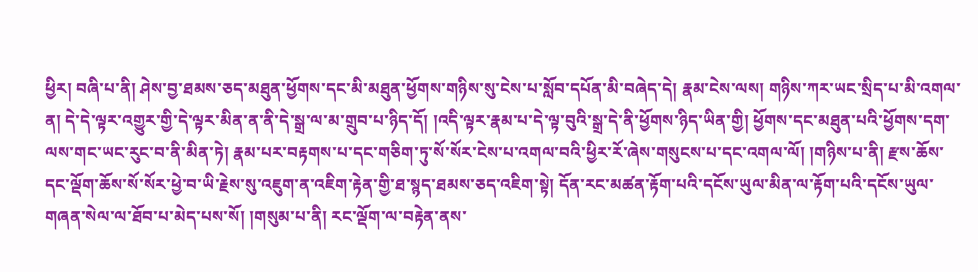ཕྱིར། བཞི་པ་ནི། ཤེས་བྱ་ཐམས་ཅད་མཐུན་ཕྱོགས་དང་མི་མཐུན་ཕྱོགས་གཉིས་སུ་ངེས་པ་སློབ་དཔོན་མི་བཞེད་དེ། རྣམ་ངེས་ལས། གཉིས་ཀར་ཡང་སྲིད་པ་མི་འགལ་ན། དེ་དེ་ལྟར་འགྱུར་གྱི་དེ་ལྟར་མིན་ན་ནི་དེ་སྒྲ་ལ་མ་གྲུབ་པ་ཉིད་དོ། །འདི་ལྟར་རྣམ་པ་དེ་ལྟ་བུའི་སྒྲ་དེ་ནི་ཕྱོགས་ཉིད་ཡིན་གྱི། ཕྱོགས་དང་མཐུན་པའི་ཕྱོགས་དག་ལས་གང་ཡང་རུང་བ་ནི་མིན་ཏེ། རྣམ་པར་བརྟགས་པ་དང་གཅིག་ཏུ་སོ་སོར་ངེས་པ་འགལ་བའི་ཕྱིར་རོ་ཞེས་གསུངས་པ་དང་འགལ་ལོ། །གཉིས་པ་ནི། རྫས་ཆོས་དང་ལྡོག་ཆོས་སོ་སོར་ཕྱེ་བ་ཡི་རྗེས་སུ་འཇུག་ན་འཇིག་རྟེན་གྱི་ཐ་སྙད་ཐམས་ཅད་འཇིག་སྟེ། དོན་རང་མཚན་རྟོག་པའི་དངོས་ཡུལ་མིན་ལ་རྟོག་པའི་དངོས་ཡུལ་གཞན་སེལ་ལ་ཐོབ་པ་མེད་པས་སོ། །གསུམ་པ་ནི། རང་ལྡོག་ལ་བརྟེན་ནས་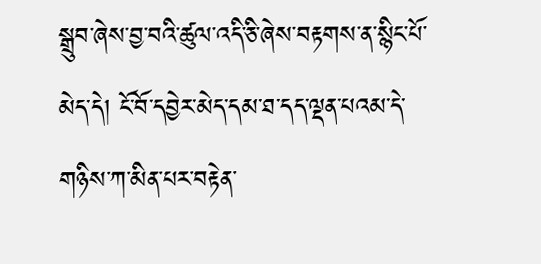སྒྲུབ་ཞེས་བྱ་བའི་ཚུལ་འདི་ཅི་ཞེས་བརྟགས་ན་སྙིང་པོ་མེད་དེ། ངོ་བོ་དབྱེར་མེད་དམ་ཐ་དད་ལྡན་པའམ་དེ་གཉིས་ཀ་མིན་པར་བརྟེན་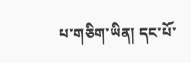པ་གཅིག་ཡིན། དང་པོ་